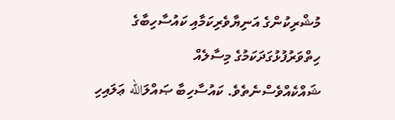މުޝްރިކުންގެ އަނިޔާވެރިކަމާއި ކައުސާހިބާގެ ހިތްވަރުފުޅުގަދަކަމުގެ މިސާލެއް
ޝައްކެއްވެސްނެތެވެ. ކައުސާހިބާ ޞައްލަالله ޢަލައިހި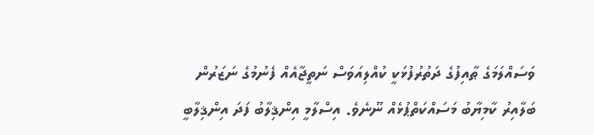ވަސައްލަމަގެ ޠާއިފުގެ ދަތުރުފުޅަކީ ކުއްލިއަވަސް ނަތީޖާއެއް ފެނުމުގެ ނަޒަރުން ބަލާއިރު ކާމިޔާބު މަސައްކަތްޕުޅެއް ނޫނެވެ. އިސްލާމީ އިންޤިލާބު ފަދަ އިންޤިލާބީ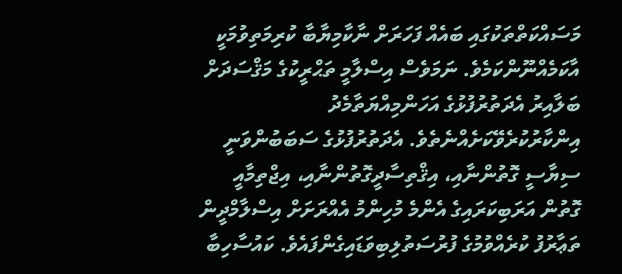މަސައްކަތްތަކުގައި ބައެއް ފަހަރަށް ނާކާމިޔާބާ ކުރިމަތިވުމަކީ އާކަމެއްނޫންކަމެވެ. ނަމަވެސް އިސްލާމީ ތަޙްރީކުގެ މަޤްސަދަށް ބަލާއިރު އެދަތުރުފުޅުގެ އަހަންމިއްޔަތާމެދު އިންކާރުކުރެވޭކަށެއްނެތެވެ. އެދަތުރުފުޅުގެ ސަބަބުންވަނީ ސިޔާސީ ގޮތުންނާއި، އިޤްތިސާދީގޮތުންނާއި، އިޖްތިމާއީ ގޮތުން އަރަބިކަރައިގެ އެންމެ މުހިންމު އެއްރަށަށް އިސްލާމްދީން ތަޢާރުފު ކުރެއްވުމުގެ ފުރުސަތުލިބިވަޑައިގެންފައެވެ. ކައުސާހިބާ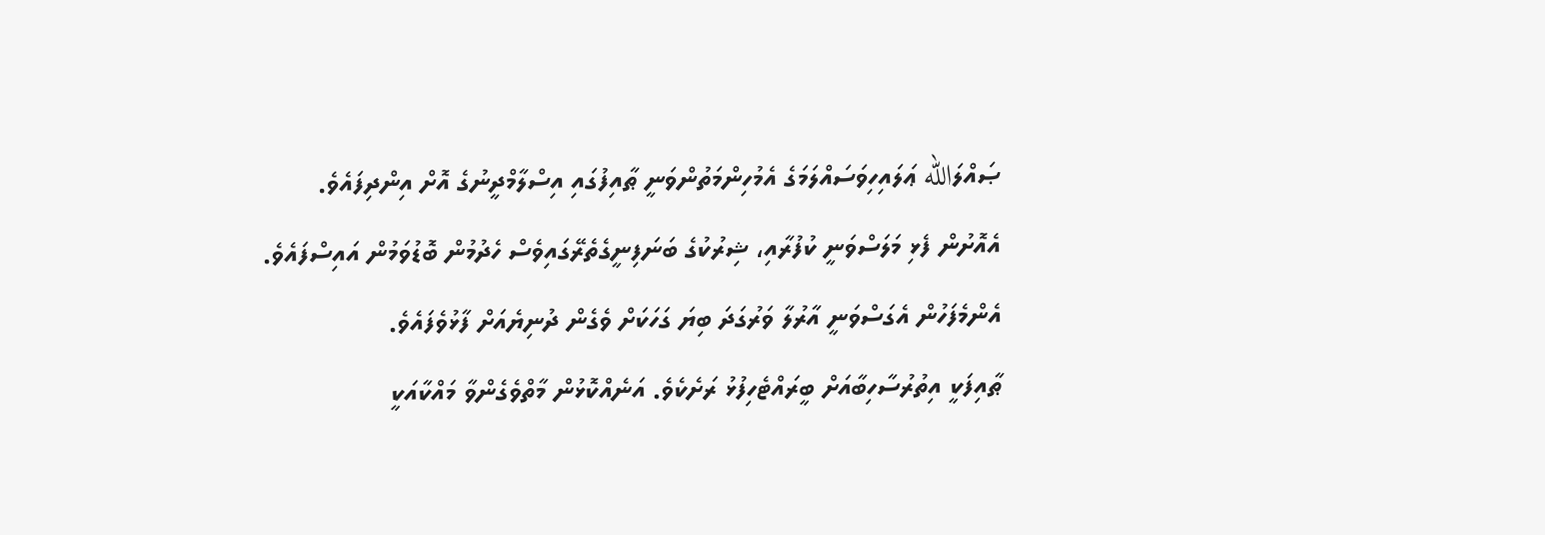ޞައްލަالله ޢަލައިހިވަސައްލަމަގެ އެމުހިންމަތުންވަނީ ޠާއިފުގައި އިސްލާމްދީނުގެ އޮށް އިންދިފައެވެ. އެއޮށުން ފެޅި މަލަސްވަނީ ކުފުރާއި، ޝިރުކުގެ ބަނަފިނީގެތެރޭގައިވެސް ހެދުމުން ބޮޑުވަމުން އައިސްފައެވެ. އެންމެފަހުން އެގަސްވަނީ އާރުލާ ވަރުގަދަ ބިޔަ ގަހަކަށް ވެގެން ދުނިޔެއަށް ފާޅުވެފައެވެ.
ޠާއިފަކީ އިތުރުސާހިބާއަށް ބީރައްޓެހިފުޅު ރަށެކެވެ. އަނެއްކޮޅުން މާތްވެގެންވާ މައްކާއަކީ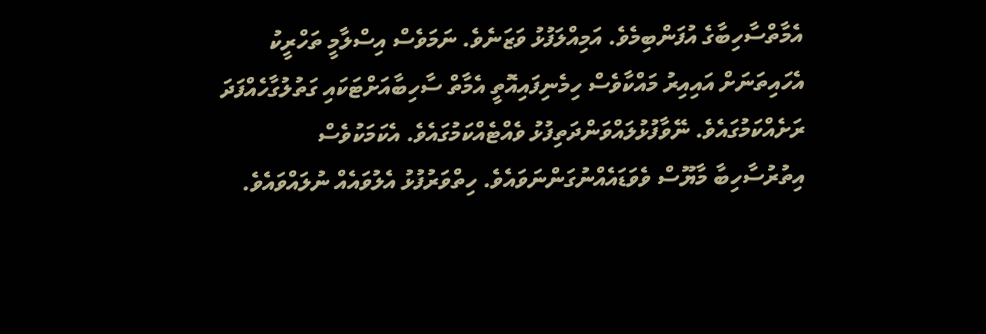އެމާތްސާހިބާގެ އުފަންބިމެވެ. އަމިއްލަފުޅު ވަޒަނެވެ. ނަމަވެސް އިސްލާމީ ތަހްރީކު އެހައިތަނަށް އައިއިރު މައްކާވެސް ހިމެނިފައިއޮތީ އެމާތް ސާހިބާއަށްޓަކައި ގަތުލުގާހެއްފަދަ ރަށެއްކަމުގައެވެ. ނޭވާފުޅުލައްވަންދަތިފުޅު ވެއްޓެއްކަމުގައެވެ. އެކަމަކުވެސް އިތުރުސާހިބާ މާޔޫސް ވެވަޑައެއްނުގަންނަވައެވެ. ހިތްވަރުފުޅު އެލުވައެއް ނުލައްވައެވެ.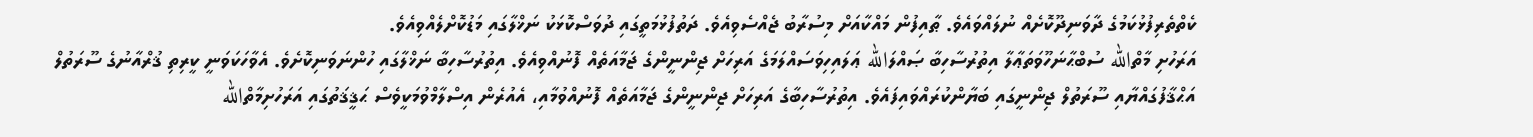ކެތްތެރިފުޅުކަމުގެ ދާވަނިދޫކޮށެއް ނުލައްވައެވެ. ޠާއިފުން މައްކާއަށް މިސުރާބު ޖެއްސެވިއެވެ. ދަތުފުޅުމަތީގައި ދުވަސްކޮޅަކު ނަޚްލާގައި މަޑުކޮށްލެއްވިއެވެ.
އަރަހުށި މާތްالله ސުބްޙާނަހޫވަތަޢާލާ އިތުރުސާހިބާ ޞައްލަالله ޢަލައިހިވަސައްލަމަގެ އަރިހަށް ޖިންނީންގެ ޖަމާއަތެއް ފޮނުއްވިއެވެ. އިތުރުސާހިބާ ނަޚްލާގައި ހުންނަވަނިކޮށެވެ. އެވާހަކަވަނީ ކީރިތި ޤުރްއާނުގެ ސޫރަތުލް އަޙްޤާފުގައްޔާއި ސޫރަތުލް ޖިންނީގައި ބަޔާންކުރައްވައިފައެވެ. އިތުރުސާހިބާގެ އަރިހަށް ޖިންނީންގެ ޖަމާއަތެއް ފޮނުއްވުމާއި، އެއުރެން އިސްލާމްވުމަކީވެސް ޙަޤީޤަތުގައި އަރަހުށިމާތްالله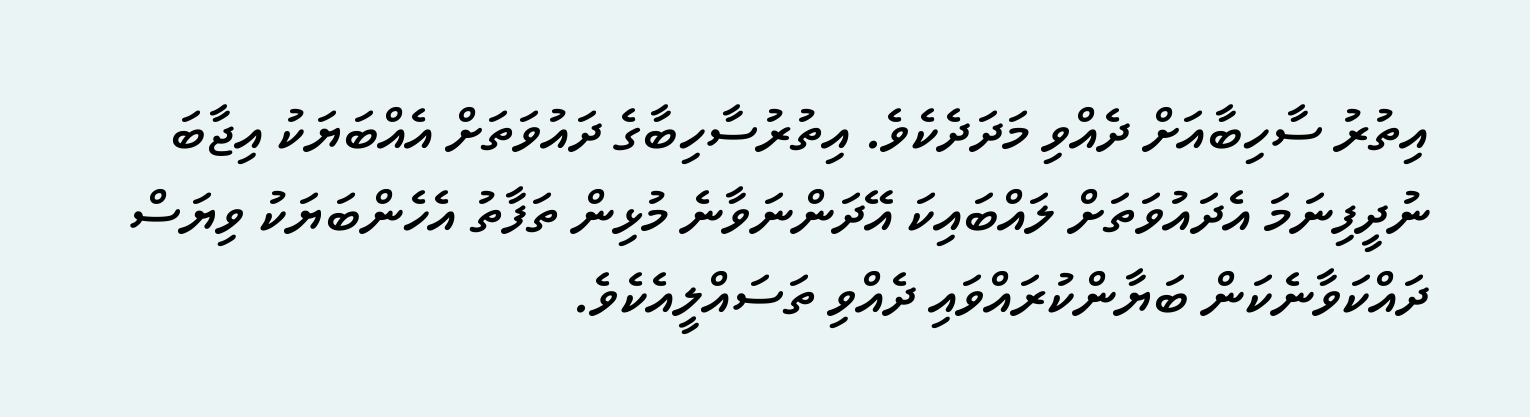އިތުރު ސާހިބާއަށް ދެއްވި މަދަދެކެވެ. އިތުރުސާހިބާގެ ދައުވަތަށް އެއްބަޔަކު އިޖާބަ ނުދީފިނަމަ އެދައުވަތަށް ލައްބައިކަ އޭދަންނަވާނެ މުޅިން ތަފާތު އެހެންބަޔަކު ވިޔަސް ދައްކަވާނެކަން ބަޔާންކުރައްވައި ދެއްވި ތަސައްލީއެކެވެ.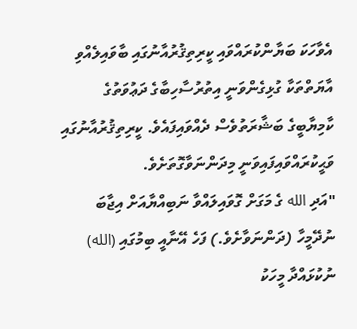އެވާހަކަ ބަޔާންކުރައްވައި ކީރިތިޤުރުއާނުގައި ބާވައިލެއްވި އާޔަތްތަކާ ގުޅިގެންވަނީ އިތުރުސާހިބާގެ ދަޢުވަތުގެ ކާމިޔާބީގެ ބަޝާރަތުވެސް ދެއްވައިފައެވެ. ކީރިތިޤުރުއާނުގައި ވަޙީކުރައްވައިފައިވަނީ މިދަންނަވާގޮތަށެވެ.
"އަދި الله ގެ މަގަށް ގޮވައިލައްވާ ނަބިއްޔާއަށް އިޖާބަ ނުދޭމީހާ (ދަންނަވާށެވެ.) ފަހެ އޭނާއީ ބިމުގައި (الله) ނުކުޅައްދާ މީހަކު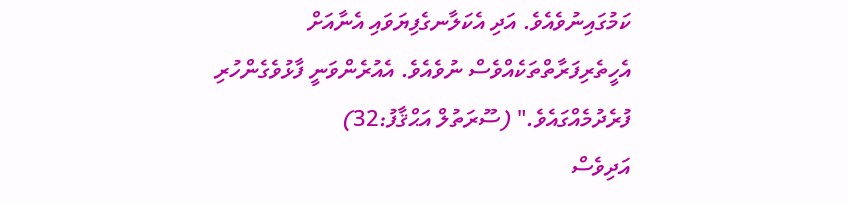ކަމުގައިނުވެއެވެ. އަދި އެކަލާނގެފިޔަވައި އެނާއަށް އެހީތެރިފަރާތްތަކެއްވެސް ނުވެއެވެ. އެއުރެންވަނީ ފާޅުވެގެންހުރި ފުރެދުމެއްގައެވެ." (ސޫރަތުލް އަޙްޤާފު:32)
އަދިވެސް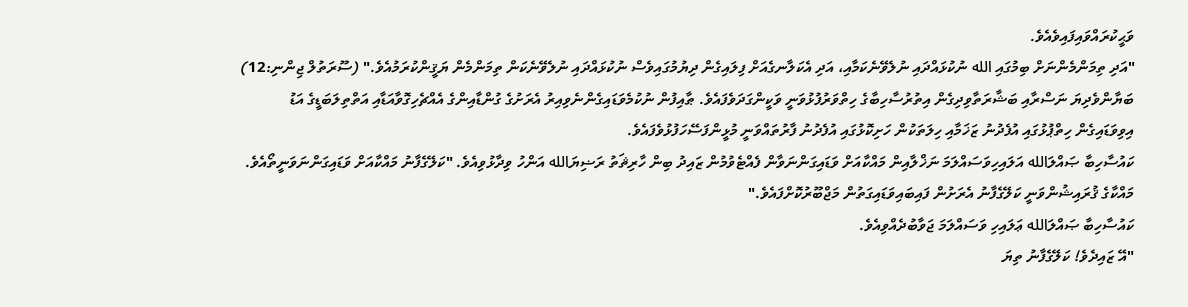ވަޙީކުރައްވައިފައިވެއެވެ.
"އަދި ތިމަންމެންނަށް ބިމުގައި الله ނުކުޅައްދައި ނުލެވޭނެކަމާއި، އަދި އެކަލާނގެއަށް ފިލައިގެން ދިޔުމުގައިވެސް ނުކުޅައްދައި ނުލެވޭނެކަން ތިމަންމެން ޔަޤީންކުރަމުއެވެ." (ސޫރަތުލް ޖިންނި:12)
ބަޔާންވެދިޔަ ނަސްރާއި ބަޝާރަތާވިދިގެން އިތުރުސާހިބާގެ ހިތްވަރުފުޅުވަނީ ވަކީންގަދަވެފައެވެ. ޠާއިފުން ނުކުމެވަޑައިގެންނެވިއިރު އެރަށުގެ ގުންޑާއިންގެ އެއްޗެހިގޮވާއަޑާއި އަތްތިލަބަޑީގެ އަޑު އިވިވަޑައިގެން ހިތްޕުޅުގައި އުފެދުނު ޒަޚަމާއި ހިލަތަކުން ހަށިކޮޅުގައި އުފެދުނު ފާރުތައްވަނީ މުޅީންފަސޭހަފުޅުވެފައެވެ.
ކައުސާހިބާ ޞައްލަالله އަލައިހިވަސައްލަމަ ނަޚްލާއިން މައްކާއަށް ވަޑައިގަންނަވާން ފެއްޓެވުމުން ޒައިދު ބިން ހާރިޘަތު ރަޟިޔަالله އަންހު ވިދާޅުވިއެވެ. "ކަލޭގެފާނު މައްކާއަށް ވަޑައިގަންނަވަނީތޯއެވެ. މައްކާގެ ޤުރައިޝުންވަނީ ކަލޭގެފާނު އެރަށުން ފައިބައިވަޑައިގަތުން މަޖްބޫރުކޮށްފައެވެ."
ކައުސާހިބާ ޞައްލަالله ޢަލައިހި ވަސައްލަމަ ޖަވާބުދެއްވިއެވެ.
"އޭ ޒައިދެވެ! ކަލޭގެފާނު ތިޔަ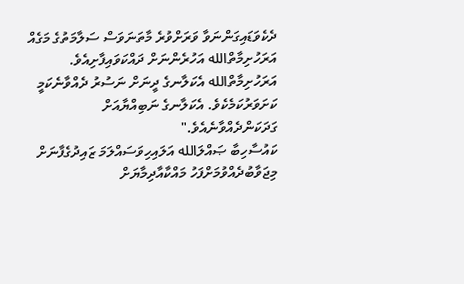ދެކެވަޑައިގަންނަވާ ވަރަށްވުރެ މާތަނަވަސް ސަލާމަތުގެ މަގެއް އަރަހުށިމާތްالله އަހުރެންނަށް ދައްކަވައިފާށިއެވެ. އަރަހުށިމާތްالله އެކަލާނގެ ދީނަށް ނަސުރު ދެއްވާނެކަމީ ކަށަވަރުކަމެކެވެ. އެކަލާނގެ ނަބިއްޔާއަށް ގަދަކަންދެއްވާނެއެވެ."
ކައުސާހިބާ ޞައްލަالله އަލައިހިވަސައްލަމަ ޒައިދުގެފާނަށް މިޖަވާބުދެއްވުމަށްފަހު މައްކާއާދިމާޔަށް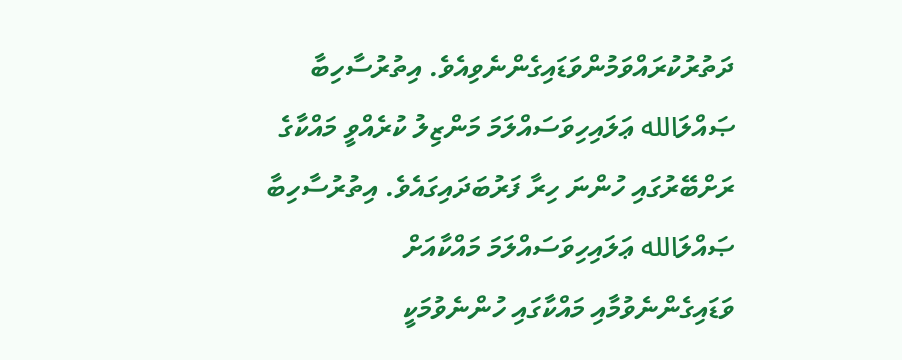ދަތުރުކުރައްވަމުންވަޑައިގެންނެވިއެވެ. އިތުރުސާހިބާ ޞައްލަالله ޢަލައިހިވަސައްލަމަ މަންޒިލު ކުރެއްވީ މައްކާގެ ރަށްބޭރުގައި ހުންނަ ހިރާ ފަރުބަދައިގައެވެ. އިތުރުސާހިބާ ޞައްލަالله ޢަލައިހިވަސައްލަމަ މައްކާއަށް ވަޑައިގެންނެވުމާއި މައްކާގައި ހުންނެވުމަކީ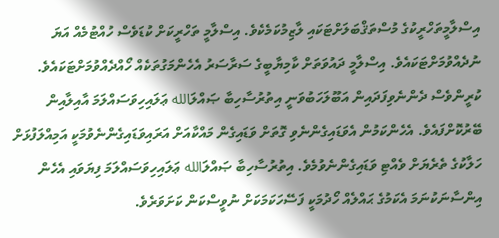އިސްލާމީތަހްރީކުގެ މުސްތަޤްބަލަށްޓަކައި ލާޒިމުކަމެކެވެ. އިސްލާމީ ތަހްރީކަށް ކުޑަވެސް ހުއްޓުމެއް އަޔަ ނުދެއްވުމަށްޓަކައެވެ. އިސްލާމީ ދައުވަތަށް ކާމިޔާބީގެ ސަރާސަރު އެހެންމަގުތަކެއް ހޯއްދެއްވުމަށްޓަކައެވެ.
ކުރީންވެސް ދެންނެވިފަދައިން އަބޫލަހަބުވަނީ އިތުރުސާހިބާ ޞައްލަالله ޢަލައިހިވަސައްލަމަ އާއިލާއިން ބޭރުކޮށްފައެވެ. އެހެންކަމުން އެވަޑައިގެންނެވި ގޮތަށް ވަޑައިގެން މައްކާއަށް އަރައިވަޑައިގެންނެވުމަކީ އަމިއްލަފުޅަށް ހަލާކުގެ ތެރެޔަށް ވެއްޓި ވަޑައިގެންނެވުމެވެ. އިތުރުސާހިބާ ޞައްލަالله ޢަލައިހިވަސައްލަމަ ފިޔަވައި އެހެން އިންސާނަކުނަމަ އެކަމުގެ ޙައްލެއް ހޯދުމަކީ ފަސޭހަކަމަކަށް ނުވީސްކަން ކަށަވަރެވެ.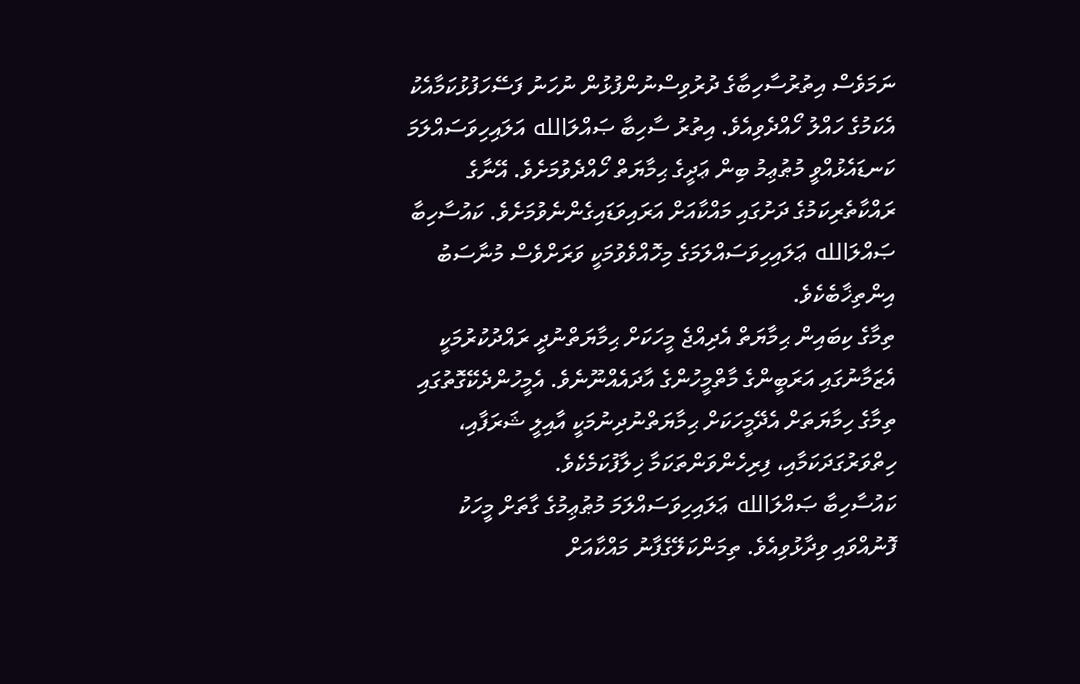ނަމަވެސް އިތުރުސާހިބާގެ ދުރުވިސްނުންފުޅުން ނުހަނު ފަސޭހަފުޅުކަމާއެކު އެކަމުގެ ހައްލު ހޯއްދެވިއެވެ. އިތުރު ސާހިބާ ޞައްލަالله އަލައިހިވަސައްލަމަ ކަނޑައެޅުއްވީ މުޠުޢިމު ބިން ޢަދީގެ ޙިމާޔަތް ހޯއްދެވުމަށެވެ. އޭނާގެ ރައްކާތެރިކަމުގެ ދަށުގައި މައްކާއަށް އަރައިވަޑައިގެންނެވުމަށެވެ. ކައުސާހިބާ ޞައްލަالله ޢަލައިހިވަސައްލަމަގެ މިހޮއްވެވުމަކީ ވަރަށްވެސް މުނާސަބު އިންތިޚާބެކެވެ.
ތިމާގެ ކިބައިން ޙިމާޔަތް އެދިއްޖެ މީހަކަށް ޙިމާޔަތްނުދީ ރައްދުކުރުމަކީ އެޒަމާނުގައި އަރަބީންގެ މާތްމީހުންގެ އާދައެއްނޫނެވެ. އެމީހުންދެކޭގޮތުގައި ތިމާގެ ހިމާޔަތަށް އެދޭމީހަކަށް ޙިމާޔަތްނުދިނުމަކީ އާއިލީ ޝަރަފާއި، ހިތްވަރުގަދަކަމާއި، ފިރިހެންވަންތަކަމާ ޚިލާފުކަމެކެވެ.
ކައުސާހިބާ ޞައްލަالله ޢަލައިހިވަސައްލަމަ މުޠުޢިމުގެ ގާތަށް މީހަކު ފޮނުއްވައި ވިދާޅުވިއެވެ. ތިމަންކަލޭގެފާނު މައްކާއަށް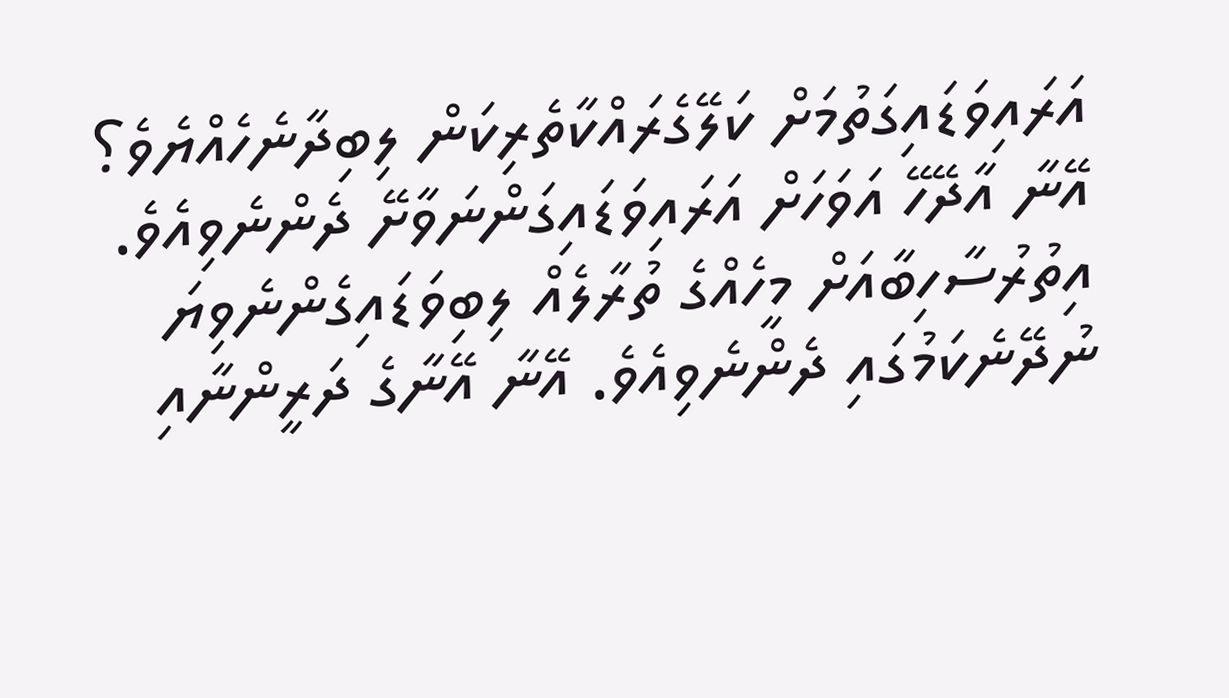އަރައިވަޑައިގަތުމަށް ކަލޭގެރައްކާތެރިކަން ލިބިދާނެހެއްޔެވެ؟ އޭނާ އާދޭހޭ އަވަހަށް އަރައިވަޑައިގަންނަވާށޭ ދެންނެވިއެވެ. އިތުރުސާހިބާއަށް މީހެއްގެ ތުރާލެއް ލިބިވަޑައިގެންނެވިޔަ ނުދޭނެކަމުގައި ދެންނެވިއެވެ. އޭނާ އޭނާގެ ދަރީންނާއި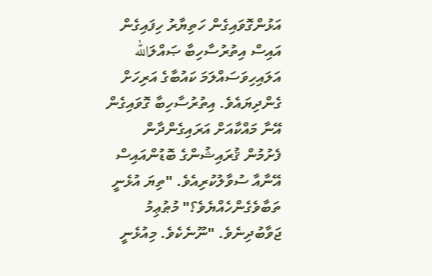އަޅުންގޮވައިގެން ހަތިޔާރު ހިފައިގެން އައިސް އިތުރުސާހިބާ ޞައްލަالله އަލައިހިވަސައްލަމަ ކައުބާގެ އަރިހަށް ގެންދިޔައެވެ. އިތުރުސާހިބާ ގޮވައިގެން އޭނާ މައްކާއަށް އަރައިގެންދާން ފެށުމުން ޤުރައިޝުންގެ ބޮޑުންއައިސް އޭނާއާ ސުވާލުކުރިއެވެ. "ތިޔަ އުޅެނީ ތަބާވެގެންހެއްޔެވެ؟" މުޠުޢިމު ޖަވާބުދިނެވެ. "ނޫނެކެވެ. މިއުޅެނީ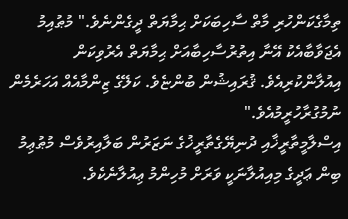ތިމާގެކަންހުރި މާތް ސާހިބަކަށް ޙިމާޔަތް ދީގެންނެވެ." މުޠުއިމު އެޖަވާބާއެކު އޭނާ އިތުރުސާހިބާއަށް ޙިމާޔަތް އެރުވިކަން އިއުލާންކުރިއެވެ. ޤުރައިޝުން ބުންޏެވެ. ކަލޭގެ ޒިންމާއެއް އަހަރެމެން ނުމުގުރާހުރީމުއެވެ."
އިސްލާމީތާރީޚާއި ދުނިޔޭގެތާރީޚުގެ ނަޒަރުން ބަލާއިރުވެސް މުޠުޢިމު ބިން ޢަދީގެ މިއިއުލާނަކީ ވަރަށް މުހިންމު ޢިއުލާނެކެވެ.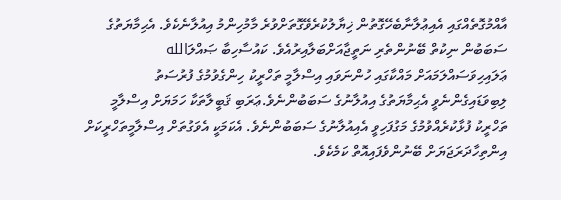އާއްމުގޮތެއްގައި އެއިޢުލާނާބެހޭގޮތުން ޚިޔާލުކުރެވޭގޮތަށްވުރެ މާމުހިންމު އިއުލާނެކެވެ. އެޙިމާޔަތުގެ ސަބަބުން ނިކުތް ބޭނުންތެރި ނަތީޖާއަށްބަލާއިރުއެވެ. ކައުސާހިބާ ޞައްލަالله ޢަލައިހިވަސައްލަމައަށް މައްކާގައި ހުންނަވައި އިސްލާމީ ތަހްރީކު ހިންގެވުމުގެ ފުރުސަތު ލިބިވަޑައިގެންނެވީ އެޙިމާޔަތުގެ އިއުލާނުގެ ސަބަބުންނެވެ.ޢަރަބި ޤަބީލާތަކާ ހަމަޔަށް އިސްލާމީ ތަހްރީކު ފުޅާކުރެއްވުމުގެ މަގުފަހިވީ އެއިއުލާނުގެ ސަބަބުންނެވެ. އެކަމަކީ އެވަގުތަށް އިސްލާމީތަހްރީކަށް އިންތިހާދަރަޖަޔަށް ބޭނުންވެފައިއޮތް ކަމެކެވެ.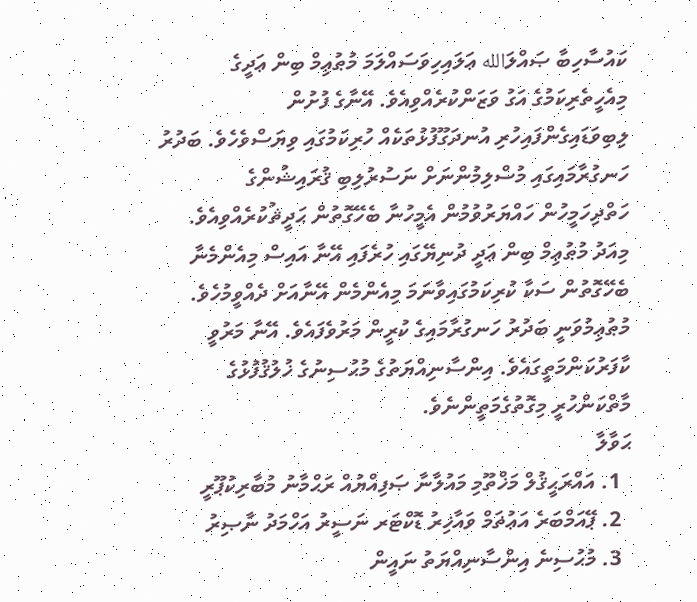ކައުސާހިބާ ޞައްލަالله ޢަލައިހިވަސައްލަމަ މުޠުޢިމް ބިން ޢަދީގެ މިއެހީތެރިކަމުގެ އަގު ވަޒަންކުރެއްވިއެވެ. އޭނާގެ ފުށުން ލިބިވަޑައިގެންފައިހުރި އުނދަގޫފުޅުތަކެއް ހުރިކަމުގައި ވިޔަސްވެހެވެ. ބަދުރު ހަނގުރާމައިގައި މުސްލިމުންނަށް ނަސުރުލިބި ޤުރައިޝުންގެ ހަތްދިހަމީހުން ހައްޔަރުވުމުން އެމީހުނާ ބެހޭގޮތުން ޙަދީޘުކުރެއްވިއެވެ. މިއަދު މުޠުޢިމް ބިން ޢަދީ ދުނިޔޭގައި ހުރެފައި އޭނާ އައިސް މިއެންމެނާ ބެހޭގޮތުން ސަކާ ކުރިކަމުގައިވާނަމަ މިއެންމެން އޭނާއަށް ދެއްވީމުހެވެ. މުޠުޢިމުވަނީ ބަދުރު ހަނގުރާމައިގެ ކުރީން މަރުވެފައެވެ. އޭނާ މަރުވީ ކާފަރުކަންމަތީގައެވެ. އިންސާނިއްޔަތުގެ މުޙުސިނުގެ ޚުލުޤުފުޅުގެ މާތްކަންހުރީ މިގޮތުގެމަތީންނެވެ.
ޙަވާލާ
  1. އައްރަޙީޤުލް މަޚްތޫމި މައުލާނާ ޞަފިއްޔުއް ރަޙްމާނު މުބާރިކުޕޫރީ
  2. ޕޭއަމްބަރެ އަޢުޡަމް ވައާޚިރު ޑޮކްޓަރ ނަސީރު އަހްމަދު ނާޞިރު
  3. މުޙުސިނެ އިންސާނިއްޔަތު ނައީން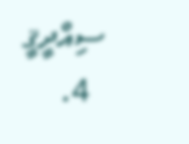ސިއްދީޤީ
  4.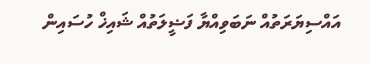އައްސިޔަރަތުއް ނަބަވިއްޔާ ފަޟީލަތުއް ޝައިޚް ހުސައިން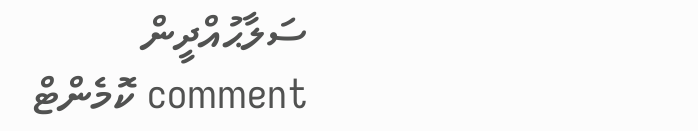ސަލާޙުއްދީން
comment ކޮމެންޓް